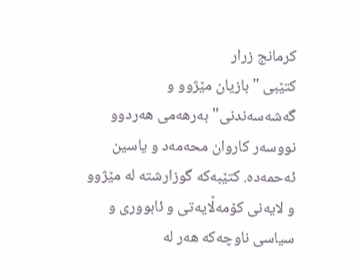کرمانج زرار
کتێبی "بازیان مێژوو و گەشەسەندنی" بەرهەمی هەردوو نووسەر کاروان محەمەد و یاسین ئەحمەدە. کتێبەکە گوزارشتە لە مێژوو و لایەنی کۆمەڵایەتی و ئابووری و سیاسی ناوچەکە هەر لە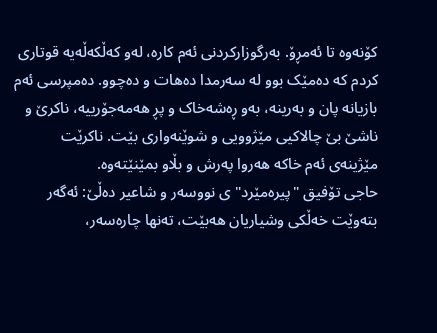کۆنەوە تا ئەمڕۆ. بەرگوزارکردنی ئەم کارە، لەو کەڵکەڵەیە قوتاری کردم کە دەمێک بوو لە سەرمدا دەهات و دەچوو. دەمپرسی ئەم بازیانە پان و بەرینە، بەو ڕەشەخاک و پڕ هەمەجۆرییە، ناکرێ و ناشێ بێ چالاکیی مێژوویی و شوێنەواری بێت. ناکرێت مێژینەی ئەم خاکە هەروا پەرش و بڵاو بمێنێتەوە.
حاجی تۆفیق "پیرەمێرد"ی نووسەر و شاعیر دەڵێ: ئەگەر بتەوێت خەڵکی وشیاریان هەبێت، تەنها چارەسەر،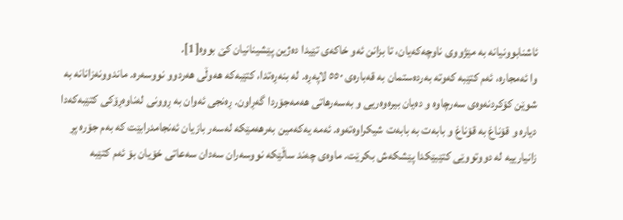ئاشنابوونیانە بە مێژووی ناوچەکەیان، تا بزانن ئەو خاکەی تێیدا دەژین پێشینانیان کێ بووە[1].
وا ئەمجارە، ئەم کتێبە کەوتە بەردەستمان بە قەبارەی ٥٥٠ لاپەڕە. لە بنەڕەتدا، کتێبەکە هەوڵی هەردوو نووسەرە. ماندوونەزانانە بە شوێن کۆکردنەوەی سەرچاوە و دەیان بیرەوەریی و بەسەرهاتی هەمەجۆردا گەڕاون. ڕەنجی ئەوان بە ڕوونی لەناوەڕۆکی کتێبەکەدا دیارە و قۆناغ بە قۆناغ و بابەت بە بابەت شیکراوەتەوە. ئەمە یەکەمین بەرهەمێکە لەسەر بازیان ئەنجامدرابێت کە بەم جۆرە پڕ زانیارییە لە دووتووێی کتێبێکدا پێشکەش بکرێت. ماوەی چەند ساڵێکە نووسەران سەدان سەعاتی خۆیان بۆ ئەم کتێبە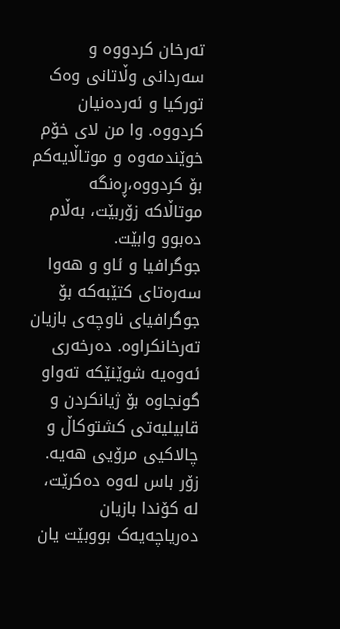تەرخان کردووە و سەردانی وڵاتانی وەک تورکیا و ئەردەنیان کردووە. وا من لای خۆم خوێندمەوە و موتاڵایەکم بۆ کردووە،ڕەنگە موتاڵاکە زۆربێت، بەڵام دەبوو وابێت.
جوگرافیا و ئاو و هەوا
سەرەتای کتێبەکە بۆ جوگرافیای ناوچەی بازیان تەرخانکراوە. دەرخەری ئەوەیە شوێنێکە تەواو گونجاوە بۆ ژیانکردن و قابیلیەتی کشتوکاڵ و چالاکیی مرۆیی هەیە. زۆر باس لەوە دەکرێت، لە کۆندا بازیان دەریاچەیەک بووبێت یان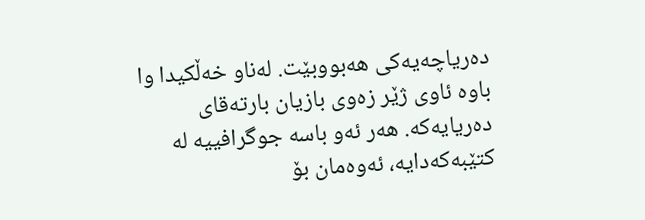دەریاچەیەکی هەبووبێت. لەناو خەڵکیدا وا باوە ئاوی ژێر زەوی بازیان بارتەقای دەریایەکە. هەر ئەو باسە جوگرافییە لە کتێبەکەدایە، ئەوەمان بۆ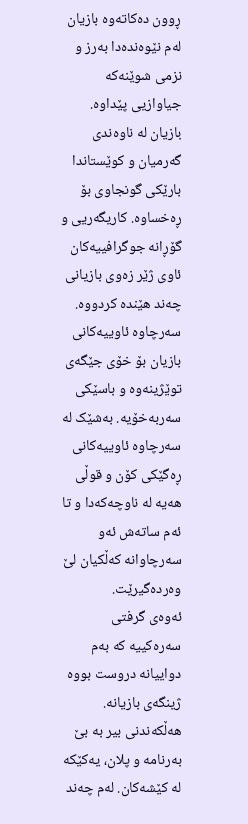ڕوون دەکاتەوە بازیان لەم نێوەندەدا بەرز و نزمی شوێنەکە جیاوازیی پێداوە. بازیان لە ناوەندی گەرمیان و کوێستاندا بارێکی گونجاوی بۆ ڕەخساوە. کاریگەریی و گۆڕانە جوگرافییەکان ئاوی ژێر زەوی بازیانی چەند هێندە کردووە. سەرچاوە ئاوییەکانی بازیان بۆ خۆی جێگەی توێژینەوە و باسێکی سەربەخۆیە. بەشێک لە سەرچاوە ئاوییەکانی ڕەگێکی کۆن و قوڵی هەیە لە ناوچەکەدا و تا ئەم ساتەش ئەو سەرچاوانە کەڵکیان لێ وەردەگیرێت.
ئەوەی گرفتی سەرەکییە کە بەم دواییانە دروست بووە ژینگەی بازیانە. هەڵکەندنی بیر بە بێ بەرنامە و پلان، یەکێکە لە کێشەکان. لەم چەند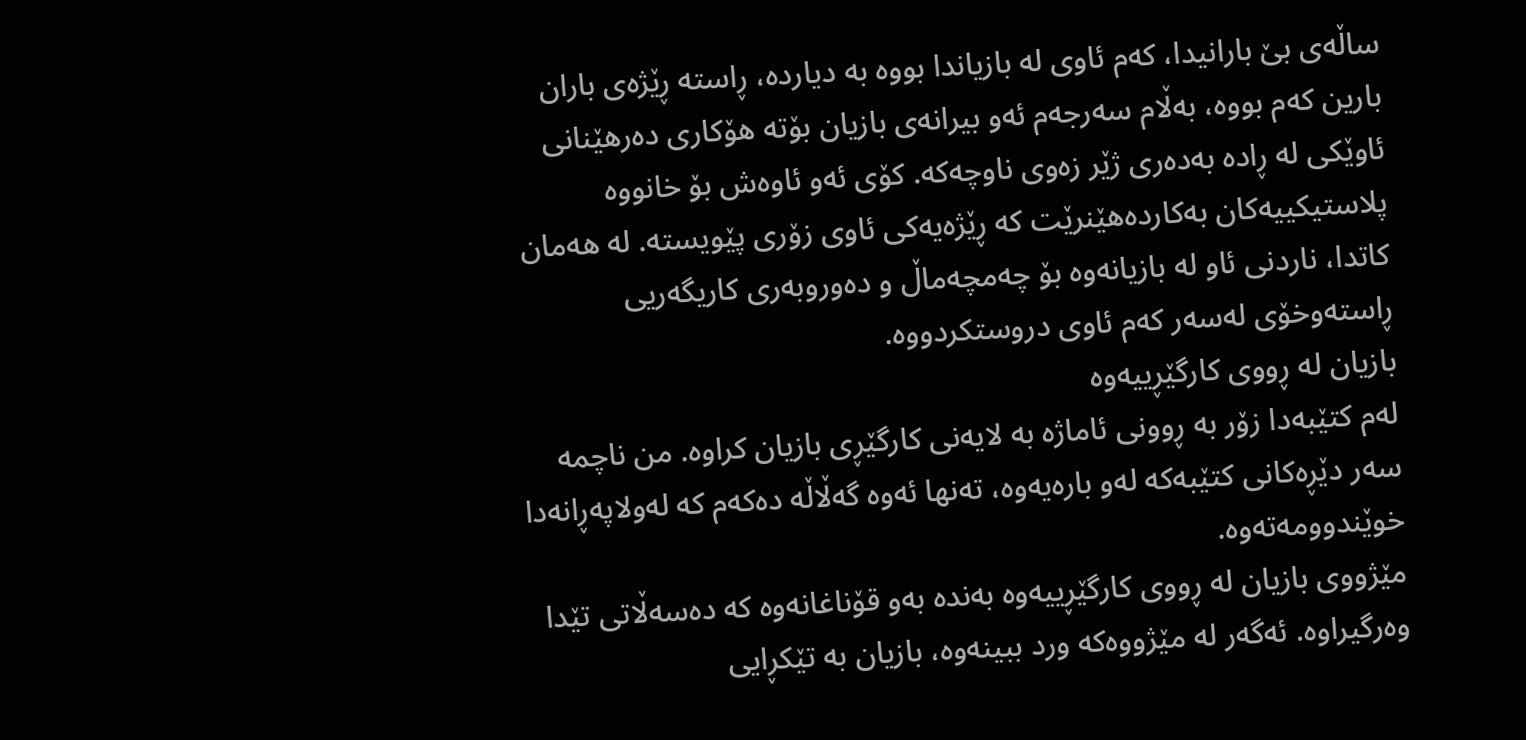ساڵەی بێ بارانیدا، کەم ئاوی لە بازیاندا بووە بە دیاردە، ڕاستە ڕێژەی باران بارین کەم بووە، بەڵام سەرجەم ئەو بیرانەی بازیان بۆتە هۆکاری دەرهێنانی ئاوێکی لە ڕادە بەدەری ژێر زەوی ناوچەکە. کۆی ئەو ئاوەش بۆ خانووە پلاستیکییەکان بەکاردەهێنرێت کە ڕێژەیەکی ئاوی زۆری پێویستە. لە هەمان کاتدا، ناردنی ئاو لە بازیانەوە بۆ چەمچەماڵ و دەوروبەری کاریگەریی ڕاستەوخۆی لەسەر کەم ئاوی دروستکردووە.
بازیان لە ڕووی کارگێڕییەوە
لەم کتێبەدا زۆر بە ڕوونی ئاماژە بە لایەنی کارگێڕی بازیان کراوە. من ناچمە سەر دێڕەکانی کتێبەکە لەو بارەیەوە، تەنها ئەوە گەڵاڵە دەکەم کە لەولاپەڕانەدا خوێندوومەتەوە.
مێژووی بازیان لە ڕووی کارگێڕییەوە بەندە بەو قۆناغانەوە کە دەسەڵاتی تێدا وەرگیراوە. ئەگەر لە مێژووەکە ورد ببینەوە، بازیان بە تێکڕایی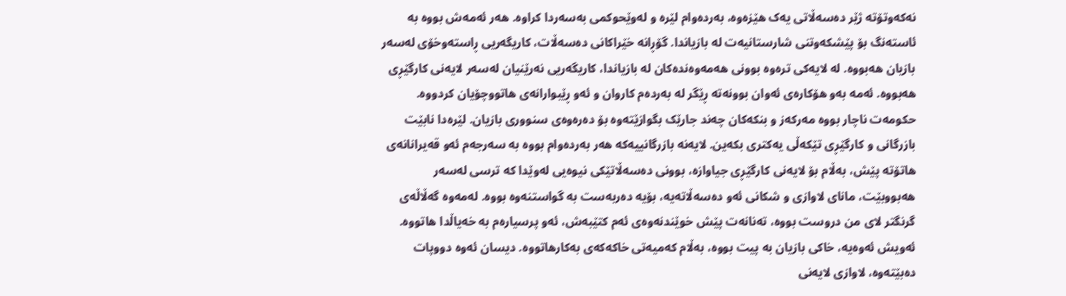نەکەوتۆتە ژێر دەسەڵاتی یەک هێزەوە، بەردەوام لێرە و لەوێحوکمی بەسەردا کراوە. هەر ئەمەش بووە بە ئاستەنگ بۆ پێشکەوتنی شارستانیەت لە بازیاندا. گۆڕانە خێراکانی دەسەڵات، کاریگەریی ڕاستەوخۆی لەسەر بازیان هەبووە. لە لایەکی ترەوە بوونی هەمەوەندەکان لە بازیاندا، کاریگەریی نەرێنیان لەسەر لایەنی کارگێڕی هەبووە. ئەمە بەو هۆکارەی ئەوان بوونەتە ڕێگر لە بەردەم کاروان و ئەو ڕێبوارانەی هاتووچۆیان کردووە. حکومەت ناچار بووە مەرکەز و بنکەکان چەند جارێک بگوازێتەوە بۆ دەرەوەی سنووری بازیان. لێرەدا نابێت بازرگانی و کارگێڕی تێکەڵی یەکتری بکەین. لایەنە بازرگانییەکە هەر بەردەوام بووە بە سەرجەم ئەو قەیرانانەی هاتۆتە پێش، بەڵام بۆ لایەنی کارگێڕی جیاوازە، بوونی دەسەڵاتێکی نیوەیی لەوێدا کە ترسی لەسەر هەبووبێت، مانای لاوازی و شکانی ئەو دەسەڵاتەیە، بۆیە دەربەست بە گواستنەوە بووە. لەمەوە گەڵاڵەی گرنگتر لای من دروست بووە، تەنانەت پێش خوێندنەوەی ئەم کتێبەش، ئەو پرسیارەم بە خەیاڵدا هاتووە. ئەویش ئەوەیە، خاکی بازیان بە پیت بووە، بەڵام کەمیەتی خاکەکەی بەکارهاتووە. دیسان ئەوە دووپات دەبێتەوە، لاوازی لایەنی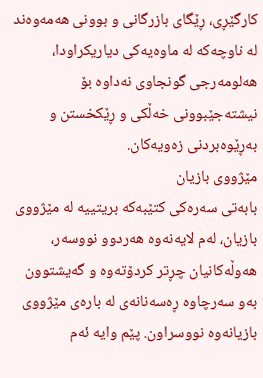کارگێڕی، ڕێگای بازرگانی و بوونی هەمەوەند لە ناوچەکە لە ماوەیەکی دیاریکراودا، هەلومەرجی گونجاوی نەداوە بۆ نیشتەجێبوونی خەڵکی و ڕێکخستن و بەڕێوەبردنی زەویەکان.
مێژووی بازیان
بابەتی سەرەکی کتێبەکە بریتییە لە مێژووی بازیان، لەم لایەنەوە هەردوو نووسەر، هەوڵەکانیان چڕتر کردۆتەوە و گەیشتوون بەو سەرچاوە ڕەسەنانەی لە بارەی مێژووی بازیانەوە نووسراون. پێم وایە ئەم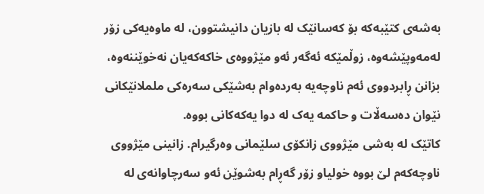بەشەی کتێبەکە بۆ کەسانێک لە بازیان دانیشتوون، لە ماوەیەکی زۆر لەمەوپێشەوە، زوڵمێکە ئەگەر ئەو مێژووەی خاکەکەیان نەخوێننەوە، بزانن ڕابردووی ئەم ناوچەیە بەردەوام بەشێکی سەرەکی ململانێکانی نێوان دەسەڵات و حاکمە یەک لە دوا یەکەکانی بووە.
کاتێک لە بەشی مێژووی زانکۆی سلێمانی وەرگیرام. زانینی مێژووی ناوچەکەم لێ بووە خولیاو زۆر گەڕام بەشوێن ئەو سەرچاوانەی لە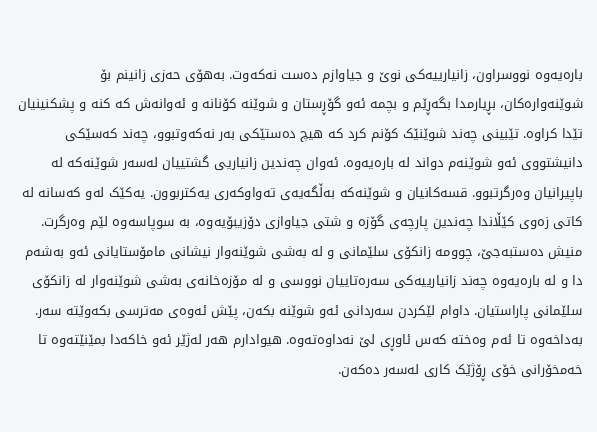بارەیەوە نووسراون، زانیارییەکی نوێ و جیاوازم دەست نەکەوت. بەهۆی حەزی زانینم بۆ شوێنەوارەکان، بڕیارمدا بگەڕێم و بچمە ئەو گۆڕستان و شوێنە کۆنانە و ئەوانەش کە کنە و پشکنینیان تێدا کراوە. تێبینی چەند شوێنێک کۆنم کرد کە هیچ دەستێکی بەر نەکەوتبوو، چەند کەسێکی دانیشتووی ئەو شوێنەم دواند لە بارەیەوە. ئەوان چەندین زانیاریی گشتییان لەسەر شوێنەکە لە باپیرانیان وەرگرتبوو. قسەکانیان و شوێنەکە بەڵگەیەی تەواوکەری یەکتربوون. یەکێک لەو کەسانە لە کاتی زەوی کێڵاندا چەندین پارچەی گۆزە و شتی جیاوازی دۆزیبۆیەوە، بە سوپاسەوە لێم وەرگرت. منیش دەستبەجێ، چوومە زانکۆی سلێمانی و لە بەشی شوێنەوار نیشانی مامۆستایانی ئەو بەشەم دا و لە بارەیەوە چەند زانیارییەکی سەرەتاییان نووسی و لە مۆزەخانەی بەشی شوێنەوار لە زانکۆی سلێمانی پاراستیان. داوام لێکردن سەردانی ئەو شوێنە بکەن، پێش ئەوەی مەترسی بکەوێتە سەر. بەداخەوە تا ئەم وەختە کەس ئاوڕی لێ نەداوەتەوە. هیوادارم هەر لەژێر ئەو خاکەدا بمێنێتەوە تا خەمخۆرانی خۆی ڕۆژێک کاری لەسەر دەکەن.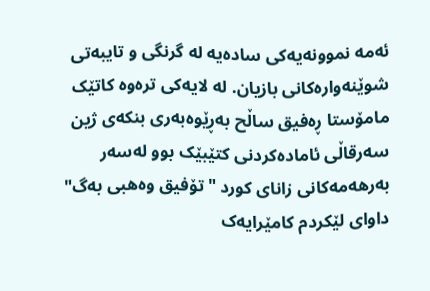ئەمە نموونەیەکی سادەیە لە گرنگی و تایبەتی شوێنەوارەکانی بازیان. لە لایەکی ترەوە کاتێک مامۆستا ڕەفیق ساڵح بەڕێوەبەری بنکەی ژین سەرقاڵی ئامادەکردنی کتێبێک بوو لەسەر بەرهەمەکانی زانای کورد "تۆفیق وەهبی بەگ" داوای لێکردم کامێرایەک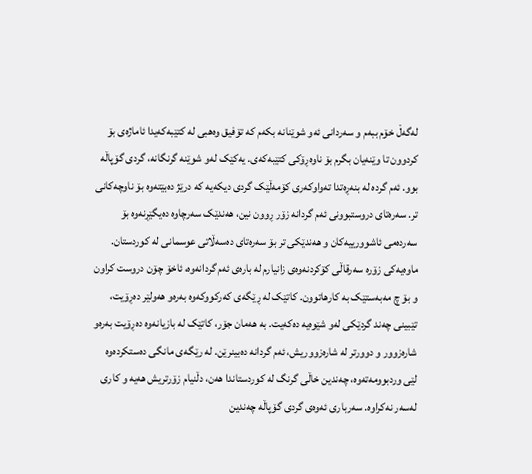لەگەڵ خۆم ببەم و سەردانی ئەو شوێنانە بکەم کە تۆفیق وەهبی لە کتێبەکەیدا ئاماژەی بۆ کردوون تا وێنەیان بگرم بۆ ناوەڕۆکی کتێبەکەی. یەکێک لەو شوێنە گرنگانە، گردی گۆپاڵە بوو. ئەم گردە لە بنەڕەتدا تەواوکەری کۆمەڵێک گردی دیکەیە کە درێژ دەبێتەوە بۆ ناوچەکانی تر. سەرەتای دروستبوونی ئەم گردانە زۆر ڕوون نین، هەندێک سەرچاوە دەیگێڕنەوە بۆ سەردەمی ئاشوورییەکان و هەندێکی تر بۆ سەرەتای دەسەڵاتی عوسمانی لە کوردستان. ماوەیەکی زۆرە سەرقاڵی کۆکردنەوەی زانیارم لە بارەی ئەم گردانەوە، ئاخۆ چۆن دروست کراون و بۆ چ مەبەستێک بە کارهاتوون. کاتێک لە ڕێگەی کەرکووکەوە بەرەو هەولێر دەڕۆیت، تێبینی چەند گردێکی لەو شێوەیە دەکەیت. بە هەمان جۆر، کاتێک لە بازیانەوە دەڕۆیت بەرەو شارەزوور و دوورتر لە شارەزووریش، ئەم گردانە دەبینرێن. لە رێگەی مانگی دەستکردەوە لێی وردبوومەتەوە، چەندین خاڵی گرنگ لە کوردستاندا هەن، دڵنیام زۆرتریش هەیە و کاری لەسەر نەکراوە. سەرباری ئەوەی گردی گۆپاڵە چەندین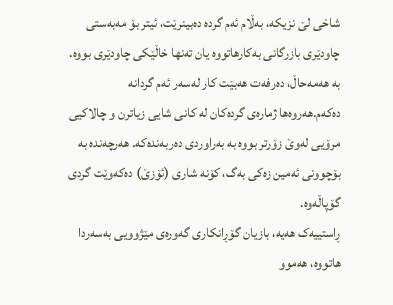شاخی لێ نزیکە، بەڵام ئەم گردە دەبینرێت، ئیتر بۆ مەبەستی چاودێری بازرگانی بەکارهاتووە یان تەنها خاڵێکی چاودێری بووە. بە هەمەحاڵ، دەرفەت هەبێت کار لەسەر ئەم گردانە دەکەم.هەروەها ژمارەی گردەکان لە کانی شایی زیاترن و چالاکیی مرۆیی لەوێ زۆرتر بووە بە بەراوردی دەربەندەکە. هەرچەندە بە بۆچوونی ئەمین زەکی بەگ، کۆنە شاری (ئۆزێ) دەکەوێت گردی گۆپاڵەوە.
ڕاستییەک هەیە، بازیان گۆڕانکاری گەورەی مێژوویی بەسەردا هاتووە، هەموو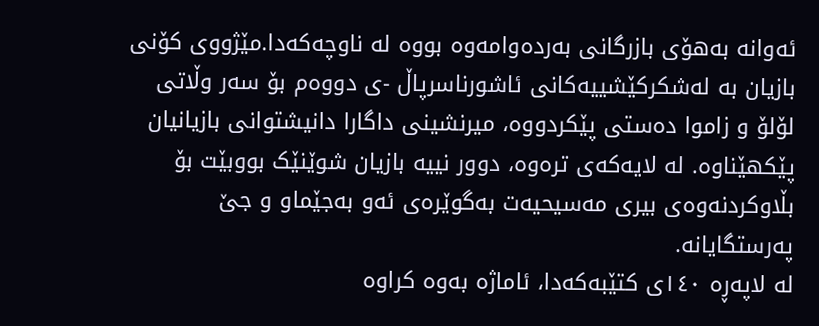ئەوانە بەهۆی بازرگانی بەردەوامەوە بووە لە ناوچەکەدا.مێژووی کۆنی بازیان بە لەشکرکێشییەکانی ئاشورناسرپاڵ -ی دووەم بۆ سەر وڵاتی لۆلۆ و زاموا دەستی پێکردووە، میرنشینی داگارا دانیشتوانی بازیانیان پێکهێناوە. لە لایەکەی ترەوە، دوور نییە بازیان شوێنێک بووبێت بۆ بڵاوکردنەوەی بیری مەسیحیەت بەگوێرەی ئەو بەجێماو و جێ پەرستگایانە.
لە لاپەڕە ١٤٠ی کتێبەکەدا، ئاماژە بەوە کراوە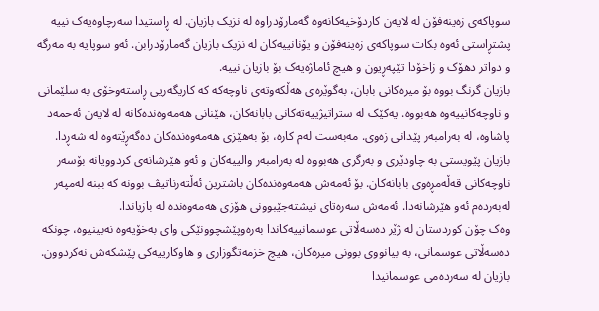سوپاکەی زەینەفۆن لە لایەن کاردۆخیەکانەوە گەمارۆدراوە لە نزیک بازیان. لە ڕاستیدا سەرچاوەیەک نییە پشتڕاستی ئەوە بکات سوپاکەی زەینەفۆن و یۆنانییەکان لە نزیک بازیان گەمارۆدرابن. ئەو سوپایە بە مەرگە و دواتر دهۆک و زاخۆدا تێپەڕیون و هیچ ئاماژەیەک بۆ بازیان نییە.
بازیان گرنگ بووە بۆ میرەکانی بابان، بەگوێرەی هەڵکەوتەی ناوچەکە کە کاریگەریی ڕاستەوخۆی بە سلێمانی و ناوچەکانییەوە هەبووە. یەکێک لە ستراتیژییەتەکانی بابانەکان، هێنانی هەمەوەندەکانە لە لایەن ئەحمەد پاشاوە، لە بەرامبەر پێدانی زەوی. مەبەست لەم کارە، بۆ بەهێزی هەمەوەندەکان دەگەڕێتەوە لە شەڕدا. بازیان پێویستی بە چاودێری و بەرگری هەبووە لە بەرامبەر والییەکان و ئەو هێرشانەی کردوویانە بۆسەر ناوچەکانی قەڵەمڕەوی بابانەکان. بۆ ئەمەش هەمەوەندەکان باشترین ئەڵتەرناتیڤ بوونە کە ببنە لەمپەر لەبەردەم ئەو هێرشانەدا. ئەمەش سەرەتای نیشتەجێبوونی هۆزی هەمەوەندە لە بازیاندا.
وەک چۆن کوردستان لە ژێر دەسەڵاتی عوسمانییەکاندا بەرەوپێشچوونێکی وای بەخۆیەوە نەبینیوە، چونکە دەسەڵاتی عوسمانی، بە بیانووی بوونی میرەکان، هیچ خزمەتگوزاری و هاوکارییەکی پێشکەش نەکردوون. بازیان لە سەردەمی عوسمانیدا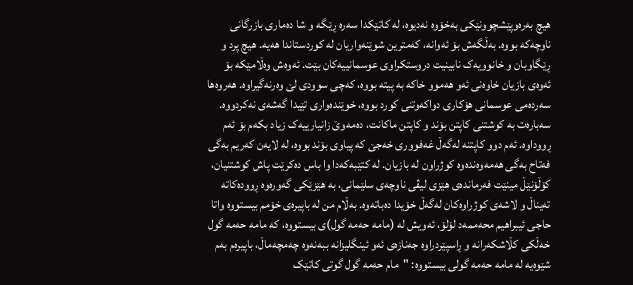هیچ بەرەوپێشچوونێکی بەخۆوە نەدیوە، لە کاتێکدا سەرە ڕێگە و شا دەماری بازرگانی ناوچەکە بووە. بەڵگەش بۆ ئەوانە، کەمترین شوێنەواریان لە کوردستاندا هەیە. هیچ پرد و ڕێگاوبان و خانوویەک نابینیت دروستکراوی عوسمانییەکان بێت. ئەوەش وەڵامێکە بۆ ئەوەی بازیان خاوەنی ئەو هەموو خاکە بە پیتە بووە، کەچی سوودی لێ وەرنەگیراوە. هەروەها سەردەمی عوسمانی هۆکاری دواکەوتنی کورد بووە، خوێندەواری تێیدا گەشەی نەکردووە.
سەبارەت بە کوشتنی کاپتن بۆند و کاپتن ماکانت، دەمەوێ زانیارییەک زیاد بکەم بۆ ئەم ڕووداوە. ئەم دوو کاپتنە لەگەڵ غەفووری خەجێ کە پیاوی بۆند بووە، لە لایەن کەریم بەگی فەتاح بەگی هەمەوەندەوە کوژراون لە بازیان. لە کتێبەکەدا وا باس دەکرێت پاش کوشتنیان، کۆڵۆنێڵ مینێت فەرماندەی هێزی لیڤی ناوچەی سلێمانی، بە هێزێکی گەورەوە ڕوودەکاتە تەیناڵ و لاشەی کوژراوەکان لەگەڵ خۆیدا دەباتەوە. بەڵام من لە باپیرەی خۆمم بیستووە واتا حاجی ئیبراهیم محەممەد لۆلۆ، ئەویش لە (مامە حەمە گول)ی بیستووە، کە مامە حەمە گول خەڵکی کڵاشکەرانە و ڕاسپێردراوە جەنازەی ئەو ئینگلیزانە ببەنەوە چەمچەماڵ، باپیرەم بەم شێوەیە لە مامە حەمە گولی بیستووە: "مام حەمە گول گوتی کاتێک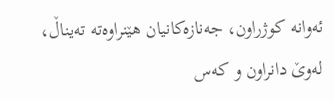ئەوانە کوژراون، جەنازەکانیان هێنراوەتە تەیناڵ، لەوێ دانراون و کەس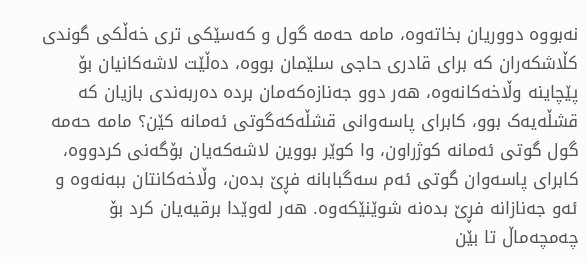نەبووە دووریان بخاتەوە، مامە حەمە گول و کەسێکی تری خەڵکی گوندی کڵاشکەران کە برای قادری حاجی سلێمان بووە، دەڵێت لاشەکانیان بۆ پێچاینە وڵاخەکانەوە، هەر دوو جەنازەکەمان بردە دەربەندی بازیان کە قشڵەیەک بوو، کابرای پاسەوانی قشڵەکەگوتی ئەمانە کێن؟ مامە حەمە گول گوتی ئەمانە کوژراون، وا کوێر بووین لاشەکەیان بۆگەنی کردووە، کابرای پاسەوان گوتی ئەم سەگبابانە فڕێ بدەن، وڵاخەکانتان ببەنەوە و ئەو جەنازانە فڕێ بدەنە شوێنێکەوە. هەر لەوێدا برقیەیان کرد بۆ چەمچەماڵ تا بێن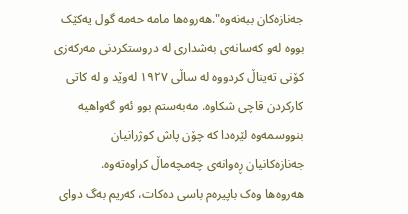جەنازەکان ببەنەوە".هەروەها مامە حەمە گول یەکێک بووە لەو کەسانەی بەشداری لە دروستکردنی مەرکەزی کۆنی تەیناڵ کردووە لە ساڵی ١٩٢٧ لەوێد و لە کاتی کارکردن قاچی شکاوە. مەبەستم بوو ئەو گەواهیە بنووسمەوە لێرەدا کە چۆن پاش کوژرانیان جەنازەکانیان ڕەوانەی چەمچەماڵ کراوەتەوە.
هەروەها وەک باپیرەم باسی دەکات، کەریم بەگ دوای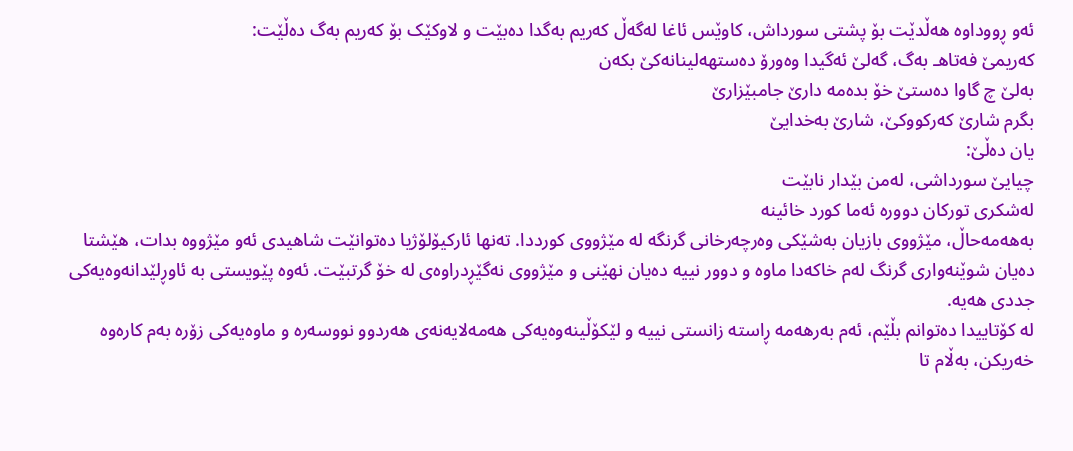ئەو ڕووداوە هەڵدێت بۆ پشتی سورداش، کاوێس ئاغا لەگەڵ کەریم بەگدا دەبێت و لاوکێک بۆ کەریم بەگ دەڵێت:
كەريمێ فەتاهـ بەگ، گەلێ ئەگيدا وەورۆ دەستهەلينانەكێ بكەن
بەلێ چ گاوا دەستێ خۆ بدەمە دارێ جامبێزارێ
بگرم شارێ كەركووكێ، شارێ بەخدايێ
یان دەڵێ:
چیایێ سورداشی، لەمن بێدار نابێت
لەشکری تورکان دوورە ئەما کورد خائینە
بەهەمەحاڵ، مێژووی بازیان بەشێکی وەرچەرخانی گرنگە لە مێژووی کورددا. تەنها ئارکیۆلۆژیا دەتوانێت شاهیدی ئەو مێژووە بدات، هێشتا دەیان شوێنەواری گرنگ لەم خاکەدا ماوە و دوور نییە دەیان نهێنی و مێژووی نەگێڕدراوەی لە خۆ گرتبێت. ئەوە پێویستی بە ئاوڕلێدانەوەیەکی جددی هەیە.
لە کۆتاییدا دەتوانم بڵێم، ئەم بەرهەمە ڕاستە زانستی نییە و لێکۆڵینەوەیەکی هەمەلایەنەی هەردوو نووسەرە و ماوەیەکی زۆرە بەم کارەوە خەریکن، بەڵام تا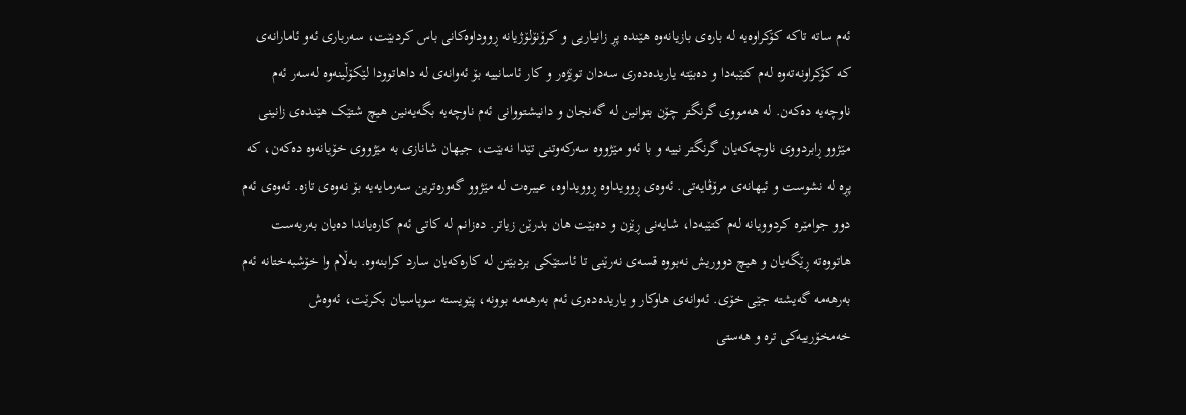ئەم ساتە تاکە کۆکراوەیە لە بارەی بازیانەوە هێندە پڕ زانیاریی و کرۆنۆلۆژیانە ڕووداوەکانی باس کردبێت، سەرباری ئەو ئامارانەی کە کۆکراونەتەوە لەم کتێبەدا و دەبێتە یاریدەدەری سەدان توێژەر و کار ئاسانییە بۆ ئەوانەی لە داهاتوودا لێکۆڵینەوە لەسەر ئەم ناوچەیە دەکەن. لە هەمووی گرنگتر چۆن بتوانین لە گەنجان و دانیشتووانی ئەم ناوچەیە بگەیەنین هیچ شتێک هێندەی زانینی مێژوو ڕابردووی ناوچەکەیان گرنگتر نییە و با ئەو مێژووە سەرکەوتنی تێدا نەبێت، جیهان شانازی بە مێژووی خۆیانەوە دەکەن، کە پڕە لە نشوست و ئیهانەی مرۆڤایەتی. ئەوەی ڕوویداوە ڕوویداوە، عیبرەت لە مێژوو گەورەترین سەرمایەیە بۆ نەوەی تازە. ئەوەی ئەم دوو جوامێرە کردوویانە لەم کتێبەدا، شایەنی ڕێزن و دەبێت هان بدرێن زیاتر. دەزانم لە کاتی ئەم کارەیاندا دەیان بەربەست هاتووەتە ڕێگەیان و هیچ دووریش نەبووە قسەی نەرێنی تا ئاستێکی بردبێتن لە کارەکەیان سارد کرابنەوە. بەڵام وا خۆشبەختانە ئەم بەرهەمە گەیشتە جێی خۆی. ئەوانەی هاوکار و یاریدەدەری ئەم بەرهەمە بوونە، پێویستە سوپاسیان بکرێت، ئەوەش خەمخۆرییەکی ترە و هەستی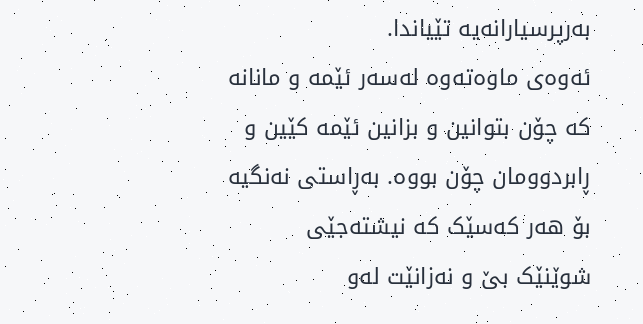بەرپرسیارانەیە تێیاندا.
ئەوەی ماوەتەوە لەسەر ئێمە و مانانە کە چۆن بتوانین و بزانین ئێمە کێین و ڕابردوومان چۆن بووە. بەڕاستی نەنگیە بۆ هەر کەسێک کە نیشتەجێی شوێنێک بێ و نەزانێت لەو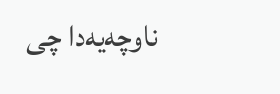ناوچەیەدا چی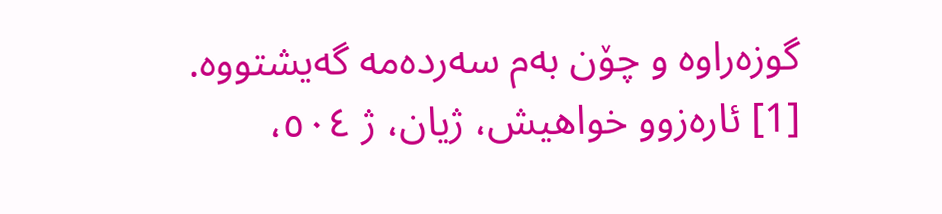گوزەراوە و چۆن بەم سەردەمە گەیشتووە.
[1] ئارەزوو خواهیش، ژیان، ژ ٥٠٤،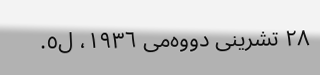٢٨ تشرینی دووەمی ١٩٣٦، ل٥.